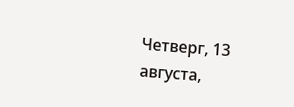Четверг, 13 августа,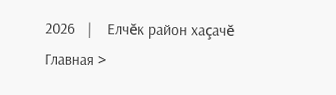2026   |    Елчĕк район хаçачĕ
Главная >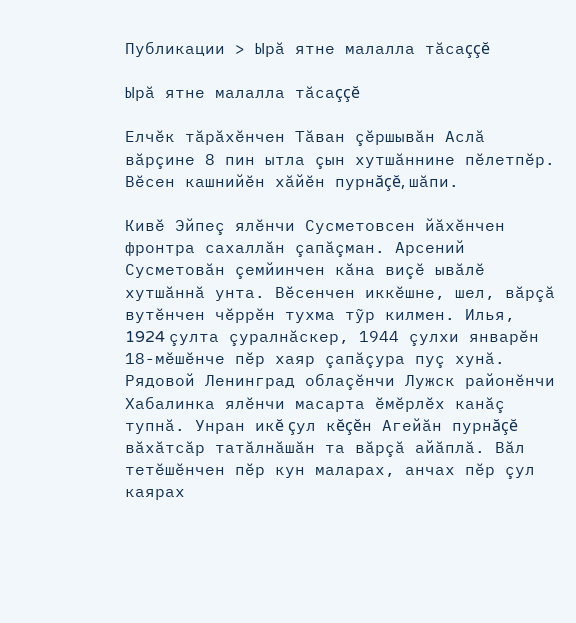Публикации > Ырă ятне малалла тăсаççĕ

Ырă ятне малалла тăсаççĕ

Елчĕк тăрăхĕнчен Тăван çĕршывăн Аслă вăрçине 8 пин ытла çын хутшăннине пĕлетпĕр. Вĕсен кашнийĕн хăйĕн пурнăçĕ, шăпи.

Кивĕ Эйпеç ялĕнчи Сусметовсен йăхĕнчен фронтра сахаллăн çапăçман. Арсений Сусметовăн çемйинчен кăна виçĕ ывăлĕ хутшăннă унта. Вĕсенчен иккĕшне, шел, вăрçă вутĕнчен чĕррĕн тухма тỹр килмен. Илья, 1924 çулта çуралнăскер, 1944 çулхи январĕн 18-мĕшĕнче пĕр хаяр çапăçура пуç хунă. Рядовой Ленинград облаçĕнчи Лужск районĕнчи Хабалинка ялĕнчи масарта ĕмĕрлĕх канăç тупнă. Унран икĕ çул кĕçĕн Агейăн пурнăçĕ вăхăтсăр татăлнăшăн та вăрçă айăплă. Вăл тетĕшĕнчен пĕр кун маларах, анчах пĕр çул каярах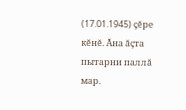(17.01.1945) çĕре кĕнĕ. Ăна ăçта пытарни паллă мар.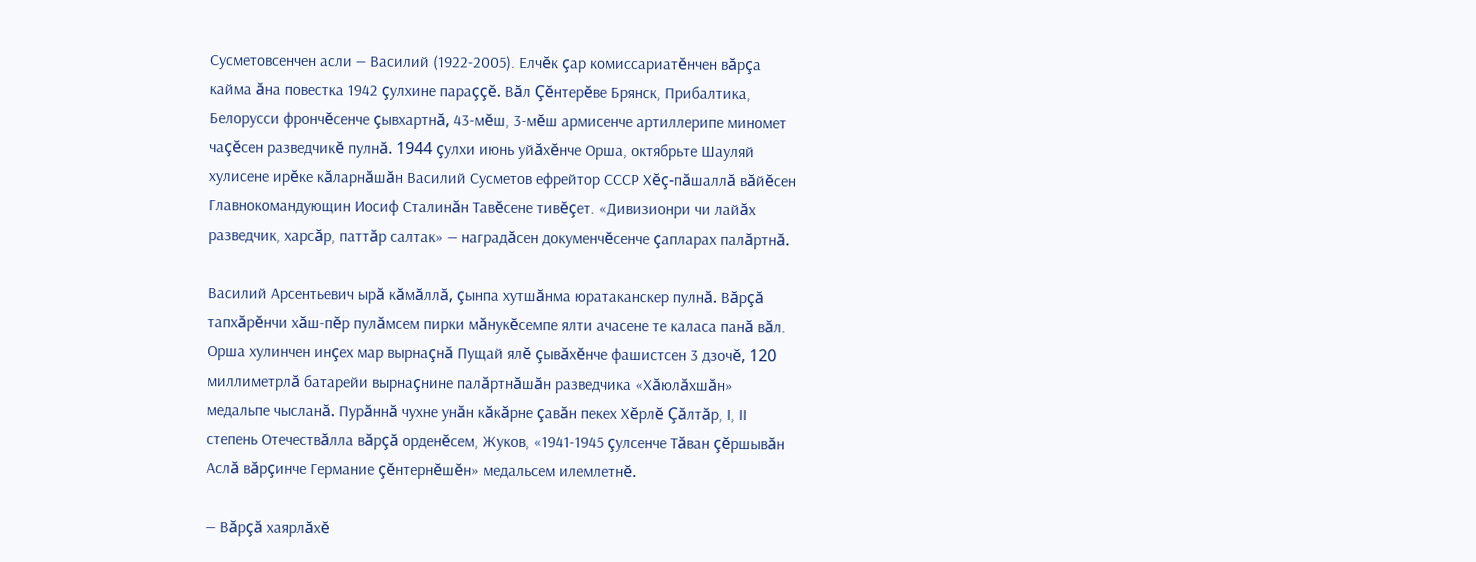Сусметовсенчен асли — Василий (1922-2005). Елчĕк çар комиссариатĕнчен вăрçа кайма ăна повестка 1942 çулхине параççĕ. Вăл Çĕнтерĕве Брянск, Прибалтика, Белорусси фрончĕсенче çывхартнă, 43-мĕш, 3-мĕш армисенче артиллерипе миномет чаçĕсен разведчикĕ пулнă. 1944 çулхи июнь уйăхĕнче Орша, октябрьте Шауляй хулисене ирĕке кăларнăшăн Василий Сусметов ефрейтор СССР Хĕç-пăшаллă вăйĕсен Главнокомандующин Иосиф Сталинăн Тавĕсене тивĕçет. «Дивизионри чи лайăх разведчик, харсăр, паттăр салтак» — наградăсен докуменчĕсенче çапларах палăртнă.

Василий Арсентьевич ырă кăмăллă, çынпа хутшăнма юратаканскер пулнă. Вăрçă тапхăрĕнчи хăш-пĕр пулăмсем пирки мăнукĕсемпе ялти ачасене те каласа панă вăл. Орша хулинчен инçех мар вырнаçнă Пущай ялĕ çывăхĕнче фашистсен 3 дзочĕ, 120 миллиметрлă батарейи вырнаçнине палăртнăшăн разведчика «Хăюлăхшăн» медальпе чысланă. Пурăннă чухне унăн кăкăрне çавăн пекех Хĕрлĕ Çăлтăр, I, II степень Отечествăлла вăрçă орденĕсем, Жуков, «1941-1945 çулсенче Тăван çĕршывăн Аслă вăрçинче Германие çĕнтернĕшĕн» медальсем илемлетнĕ.

— Вăрçă хаярлăхĕ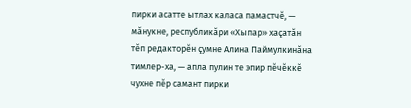пирки асатте ытлах каласа памастчĕ, — мăнукне, республикăри «Хыпар» хаçатăн тĕп редакторĕн çумне Алина Паймулкинăна тимлер-ха, — апла пулин те эпир пĕчĕккĕ чухне пĕр самант пирки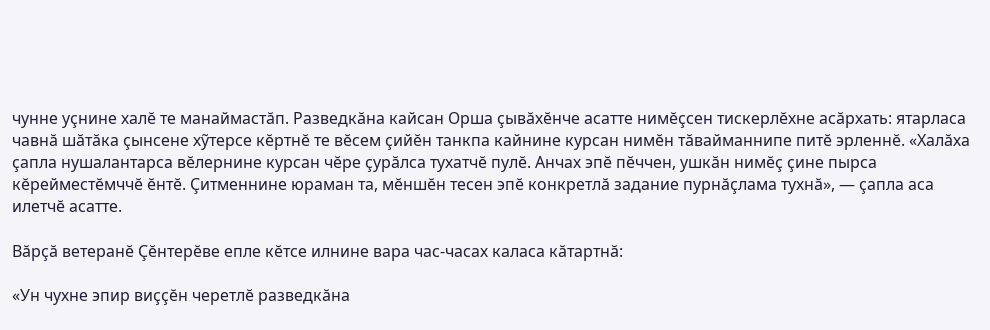чунне уçнине халĕ те манаймастăп. Разведкăна кайсан Орша çывăхĕнче асатте нимĕçсен тискерлĕхне асăрхать: ятарласа чавнă шăтăка çынсене хỹтерсе кĕртнĕ те вĕсем çийĕн танкпа кайнине курсан нимĕн тăвайманнипе питĕ эрленнĕ. «Халăха çапла нушалантарса вĕлернине курсан чĕре çурăлса тухатчĕ пулĕ. Анчах эпĕ пĕччен, ушкăн нимĕç çине пырса кĕрейместĕмччĕ ĕнтĕ. Çитменнине юраман та, мĕншĕн тесен эпĕ конкретлă задание пурнăçлама тухнă», — çапла аса илетчĕ асатте.

Вăрçă ветеранĕ Çĕнтерĕве епле кĕтсе илнине вара час-часах каласа кăтартнă:

«Ун чухне эпир виççĕн черетлĕ разведкăна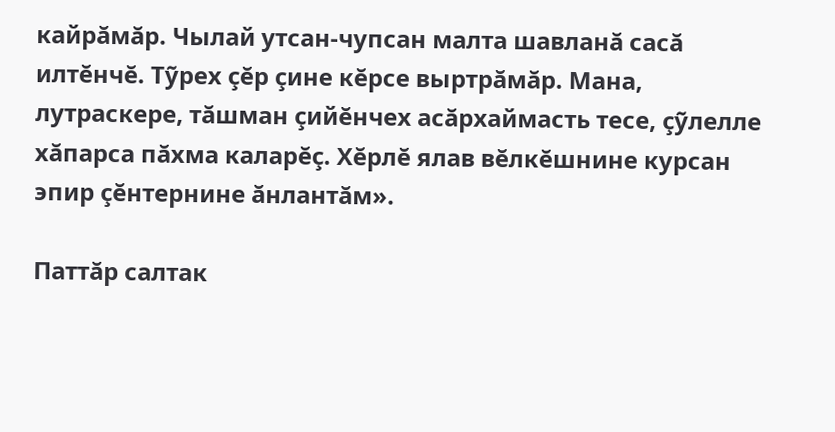кайрăмăр. Чылай утсан-чупсан малта шавланă сасă илтĕнчĕ. Тỹрех çĕр çине кĕрсе выртрăмăр. Мана, лутраскере, тăшман çийĕнчех асăрхаймасть тесе, çỹлелле хăпарса пăхма каларĕç. Хĕрлĕ ялав вĕлкĕшнине курсан эпир çĕнтернине ăнлантăм».

Паттăр салтак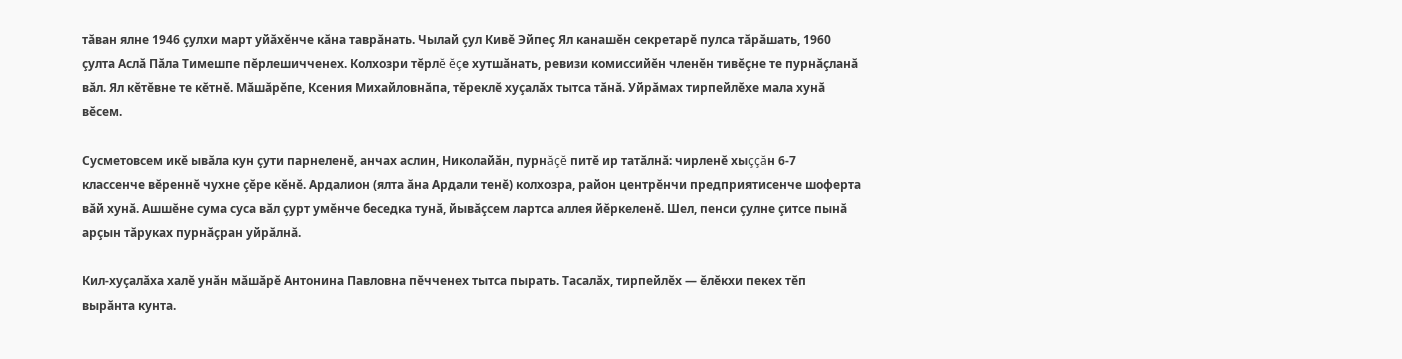тăван ялне 1946 çулхи март уйăхĕнче кăна таврăнать. Чылай çул Кивĕ Эйпеç Ял канашĕн секретарĕ пулса тăрăшать, 1960 çулта Аслă Пăла Тимешпе пĕрлешичченех. Колхозри тĕрлĕ ĕçе хутшăнать, ревизи комиссийĕн членĕн тивĕçне те пурнăçланă вăл. Ял кĕтĕвне те кĕтнĕ. Мăшăрĕпе, Ксения Михайловнăпа, тĕреклĕ хуçалăх тытса тăнă. Уйрăмах тирпейлĕхе мала хунă вĕсем.

Сусметовсем икĕ ывăла кун çути парнеленĕ, анчах аслин, Николайăн, пурнăçĕ питĕ ир татăлнă: чирленĕ хыççăн 6-7 классенче вĕреннĕ чухне çĕре кĕнĕ. Ардалион (ялта ăна Ардали тенĕ) колхозра, район центрĕнчи предприятисенче шоферта вăй хунă. Ашшĕне сума суса вăл çурт умĕнче беседка тунă, йывăçсем лартса аллея йĕркеленĕ. Шел, пенси çулне çитсе пынă арçын тăруках пурнăçран уйрăлнă.

Кил-хуçалăха халĕ унăн мăшăрĕ Антонина Павловна пĕчченех тытса пырать. Тасалăх, тирпейлĕх — ĕлĕкхи пекех тĕп вырăнта кунта.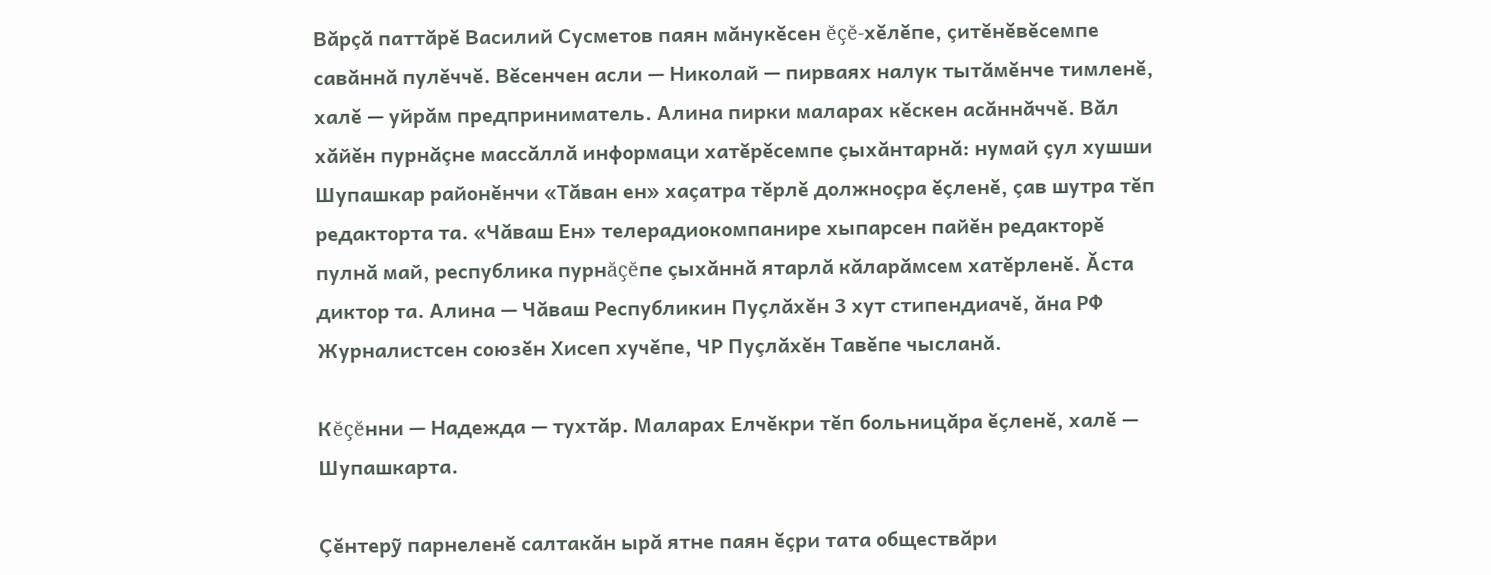Вăрçă паттăрĕ Василий Сусметов паян мăнукĕсен ĕçĕ-хĕлĕпе, çитĕнĕвĕсемпе савăннă пулĕччĕ. Вĕсенчен асли — Николай — пирваях налук тытăмĕнче тимленĕ, халĕ — уйрăм предприниматель. Алина пирки маларах кĕскен асăннăччĕ. Вăл хăйĕн пурнăçне массăллă информаци хатĕрĕсемпе çыхăнтарнă: нумай çул хушши Шупашкар районĕнчи «Тăван ен» хаçатра тĕрлĕ должноçра ĕçленĕ, çав шутра тĕп редакторта та. «Чăваш Ен» телерадиокомпанире хыпарсен пайĕн редакторĕ пулнă май, республика пурнăçĕпе çыхăннă ятарлă кăларăмсем хатĕрленĕ. Ăста диктор та. Алина — Чăваш Республикин Пуçлăхĕн 3 хут стипендиачĕ, ăна РФ Журналистсен союзĕн Хисеп хучĕпе, ЧР Пуçлăхĕн Тавĕпе чысланă.

Кĕçĕнни — Надежда — тухтăр. Маларах Елчĕкри тĕп больницăра ĕçленĕ, халĕ — Шупашкарта.

Çĕнтерỹ парнеленĕ салтакăн ырă ятне паян ĕçри тата обществăри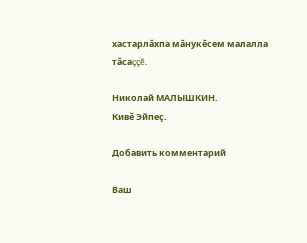хастарлăхпа мăнукĕсем малалла тăсаççĕ.

Николай МАЛЫШКИН.
Кивĕ Эйпеç.

Добавить комментарий

Ваш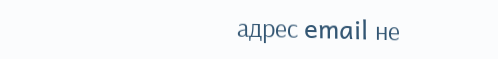адрес email не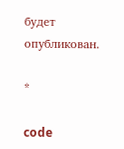будет опубликован.

*

code